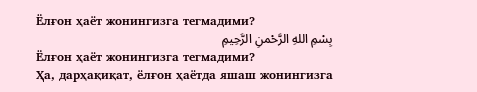Ёлғон ҳаёт жонингизга тегмадими?
بِسْمِ اللهِ الرَّحْمنِ الرَّحِيمِ
Ёлғон ҳаёт жонингизга тегмадими?
Ҳа, дарҳақиқат, ёлғон ҳаётда яшаш жонингизга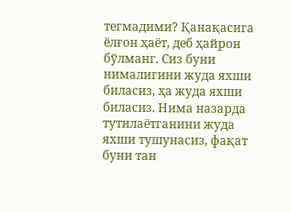тегмадими? Қанақасига ёлғон ҳаёт, деб ҳайрон бўлманг. Сиз буни нималигини жуда яхши биласиз, ҳа жуда яхши биласиз. Нима назарда тутилаётганини жуда яхши тушунасиз, фақат буни тан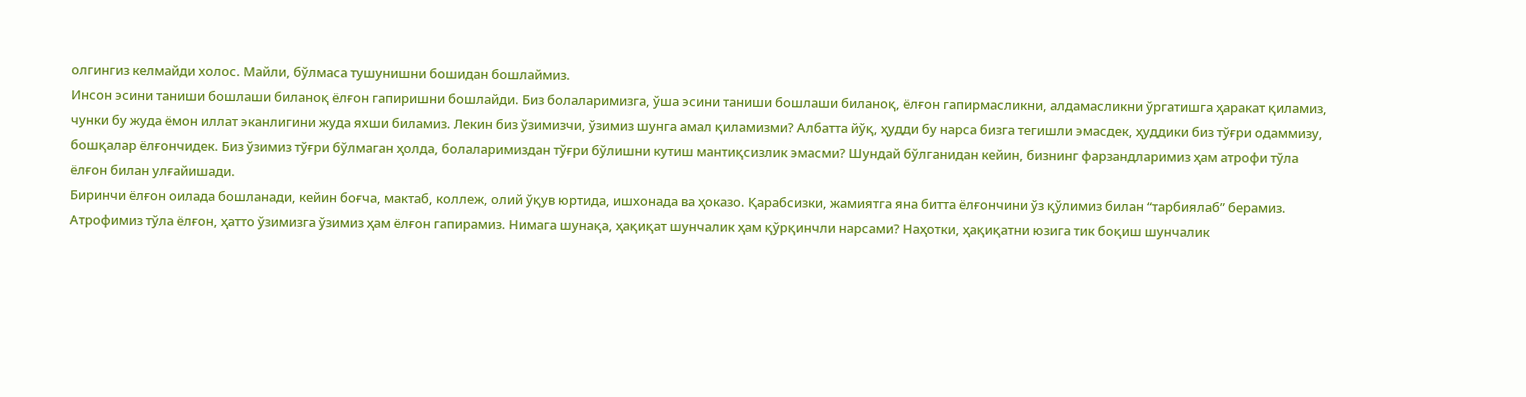олгингиз келмайди холос. Майли, бўлмаса тушунишни бошидан бошлаймиз.
Инсон эсини таниши бошлаши биланоқ ёлғон гапиришни бошлайди. Биз болаларимизга, ўша эсини таниши бошлаши биланоқ, ёлғон гапирмасликни, алдамасликни ўргатишга ҳаракат қиламиз, чунки бу жуда ёмон иллат эканлигини жуда яхши биламиз. Лекин биз ўзимизчи, ўзимиз шунга амал қиламизми? Албатта йўқ, ҳудди бу нарса бизга тегишли эмасдек, ҳуддики биз тўғри одаммизу, бошқалар ёлғончидек. Биз ўзимиз тўғри бўлмаган ҳолда, болаларимиздан тўғри бўлишни кутиш мантиқсизлик эмасми? Шундай бўлганидан кейин, бизнинг фарзандларимиз ҳам атрофи тўла ёлғон билан улғайишади.
Биринчи ёлғон оилада бошланади, кейин боғча, мактаб, коллеж, олий ўқув юртида, ишхонада ва ҳоказо. Қарабсизки, жамиятга яна битта ёлғончини ўз қўлимиз билан “тарбиялаб” берамиз. Атрофимиз тўла ёлғон, ҳатто ўзимизга ўзимиз ҳам ёлғон гапирамиз. Нимага шунақа, ҳақиқат шунчалик ҳам қўрқинчли нарсами? Наҳотки, ҳақиқатни юзига тик боқиш шунчалик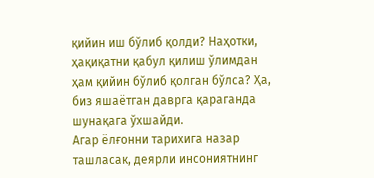қийин иш бўлиб қолди? Наҳотки, ҳақиқатни қабул қилиш ўлимдан ҳам қийин бўлиб қолган бўлса? Ҳа, биз яшаётган даврга қараганда шунақага ўхшайди.
Агар ёлғонни тарихига назар ташласак, деярли инсониятнинг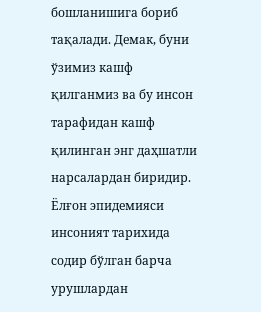бошланишига бориб тақалади. Демак, буни ўзимиз кашф қилганмиз ва бу инсон тарафидан кашф қилинган энг даҳшатли нарсалардан биридир. Ёлғон эпидемияси инсоният тарихида содир бўлган барча урушлардан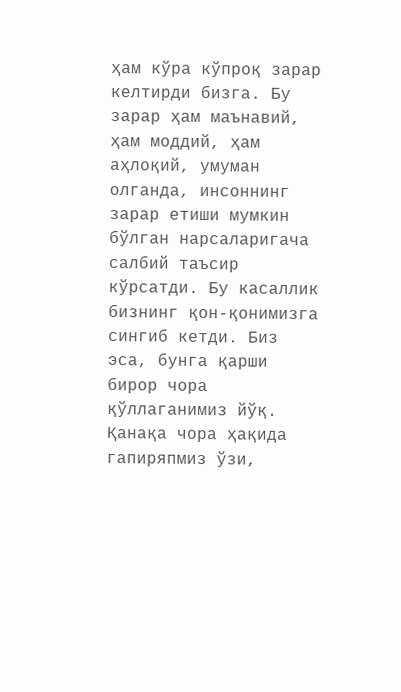ҳам кўра кўпроқ зарар келтирди бизга. Бу зарар ҳам маънавий, ҳам моддий, ҳам аҳлоқий, умуман олганда, инсоннинг зарар етиши мумкин бўлган нарсаларигача салбий таъсир кўрсатди. Бу касаллик бизнинг қон-қонимизга сингиб кетди. Биз эса, бунга қарши бирор чора қўллаганимиз йўқ. Қанақа чора ҳақида гапиряпмиз ўзи,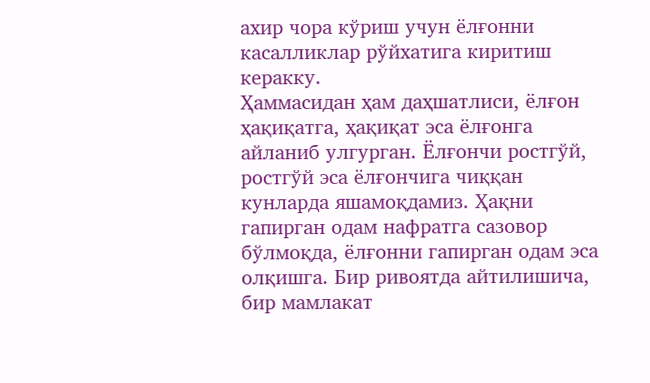ахир чора кўриш учун ёлғонни касалликлар рўйхатига киритиш керакку.
Ҳаммасидан ҳам даҳшатлиси, ёлғон ҳақиқатга, ҳақиқат эса ёлғонга айланиб улгурган. Ёлғончи ростгўй, ростгўй эса ёлғончига чиққан кунларда яшамоқдамиз. Ҳақни гапирган одам нафратга сазовор бўлмоқда, ёлғонни гапирган одам эса олқишга. Бир ривоятда айтилишича, бир мамлакат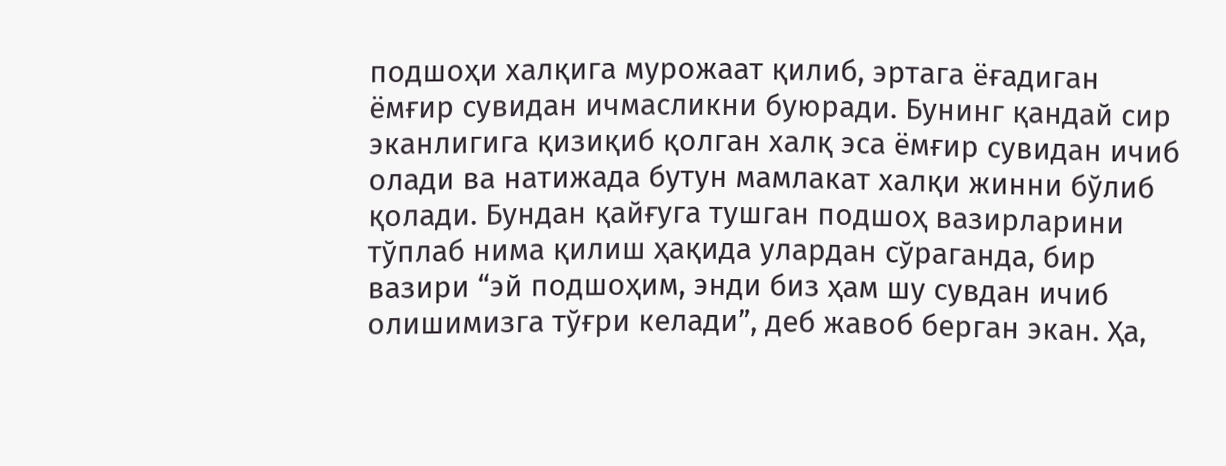подшоҳи халқига мурожаат қилиб, эртага ёғадиган ёмғир сувидан ичмасликни буюради. Бунинг қандай сир эканлигига қизиқиб қолган халқ эса ёмғир сувидан ичиб олади ва натижада бутун мамлакат халқи жинни бўлиб қолади. Бундан қайғуга тушган подшоҳ вазирларини тўплаб нима қилиш ҳақида улардан сўраганда, бир вазири “эй подшоҳим, энди биз ҳам шу сувдан ичиб олишимизга тўғри келади”, деб жавоб берган экан. Ҳа,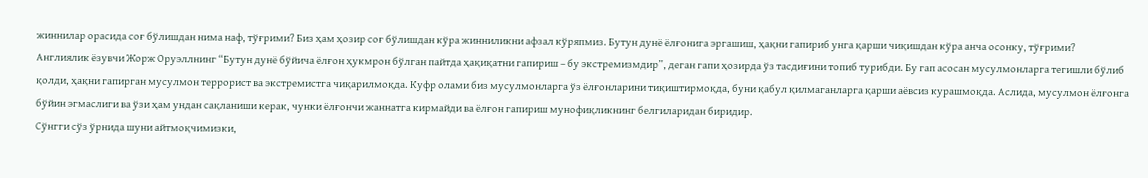жиннилар орасида соғ бўлишдан нима наф, тўғрими? Биз ҳам ҳозир соғ бўлишдан кўра жинниликни афзал кўряпмиз. Бутун дунё ёлғонига эргашиш, ҳақни гапириб унга қарши чиқишдан кўра анча осонку, тўғрими?
Англиялик ёзувчи Жорж Оруэллнинг “Бутун дунё бўйича ёлғон ҳукмрон бўлган пайтда ҳақиқатни гапириш – бу экстремизмдир”, деган гапи ҳозирда ўз тасдиғини топиб турибди. Бу гап асосан мусулмонларга тегишли бўлиб қолди, ҳақни гапирган мусулмон террорист ва экстремистга чиқарилмоқда. Куфр олами биз мусулмонларга ўз ёлғонларини тиқиштирмоқда, буни қабул қилмаганларга қарши аёвсиз курашмоқда. Аслида, мусулмон ёлғонга бўйин эгмаслиги ва ўзи ҳам ундан сақланиши керак, чунки ёлғончи жаннатга кирмайди ва ёлғон гапириш мунофиқликнинг белгиларидан биридир.
Сўнгги сўз ўрнида шуни айтмоқчимизки,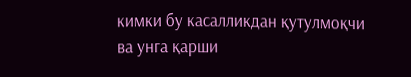кимки бу касалликдан қутулмоқчи ва унга қарши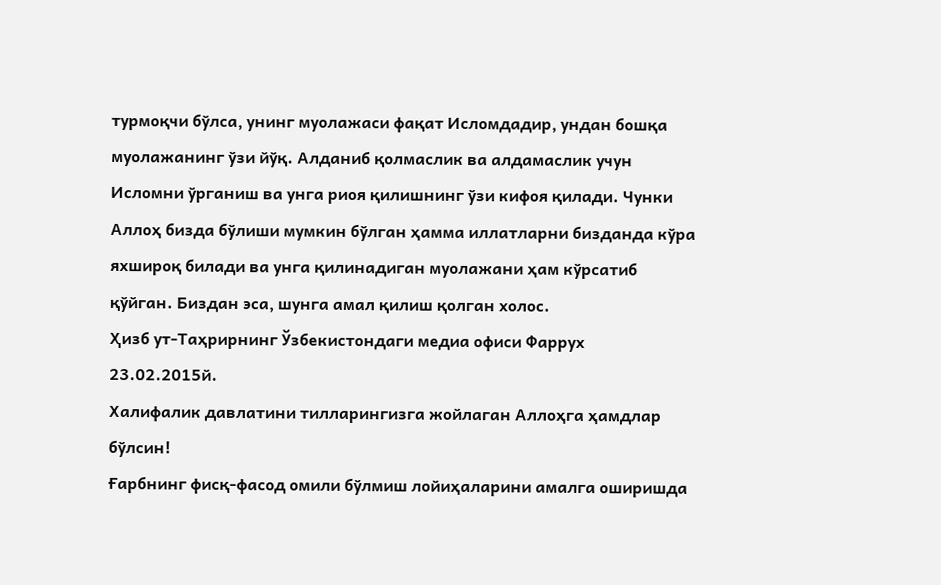турмоқчи бўлса, унинг муолажаси фақат Исломдадир, ундан бошқа муолажанинг ўзи йўқ. Алданиб қолмаслик ва алдамаслик учун Исломни ўрганиш ва унга риоя қилишнинг ўзи кифоя қилади. Чунки Аллоҳ бизда бўлиши мумкин бўлган ҳамма иллатларни бизданда кўра яхшироқ билади ва унга қилинадиган муолажани ҳам кўрсатиб қўйган. Биздан эса, шунга амал қилиш қолган холос.
Ҳизб ут-Таҳрирнинг Ўзбекистондаги медиа офиси Фаррух
23.02.2015й.
Халифалик давлатини тилларингизга жойлаган Аллоҳга ҳамдлар бўлсин!
Ғарбнинг фисқ-фасод омили бўлмиш лойиҳаларини амалга оширишда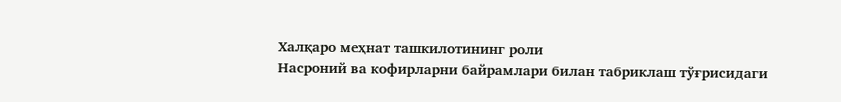Халқаро меҳнат ташкилотининг роли
Насроний ва кофирларни байрамлари билан табриклаш тўғрисидаги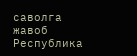саволга жавоб
Республика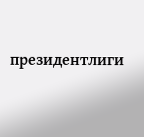президентлиги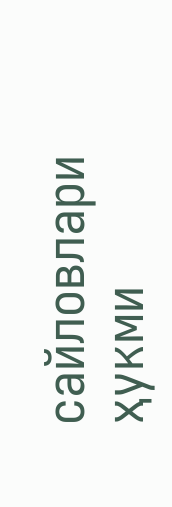сайловлари ҳукми